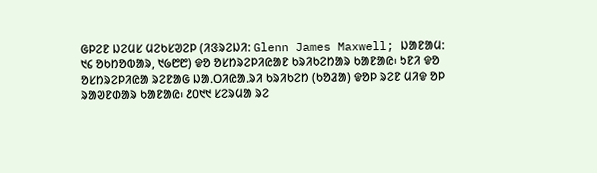ᱜᱞᱮᱱ ᱡᱮᱢᱥ ᱢᱮᱠᱥᱣᱮᱞ (ᱤᱝᱨᱮᱡᱤ: Glenn James Maxwell; ᱡᱟᱱᱟᱢ: ᱑᱔ ᱚᱠᱴᱚᱵᱟᱨ, ᱑᱙᱘᱘) ᱫᱚ ᱚᱥᱴᱨᱮᱞᱤᱭᱟᱱ ᱠᱨᱤᱠᱮᱴᱟᱨ ᱠᱟᱱᱟᱭ᱾ ᱩᱱᱤ ᱫᱚ ᱚᱥᱴᱨᱮᱞᱤᱭᱟ ᱨᱮᱱᱟᱜ ᱡᱟᱹᱛᱤᱭᱟᱹᱨᱤ ᱠᱨᱤᱠᱮᱴ (ᱠᱚᱲᱟ) ᱫᱚᱞ ᱨᱮᱱ ᱢᱤᱫ ᱚᱞ ᱨᱟᱣᱱᱰᱟᱨ ᱠᱟᱱᱟᱭ᱾ ᱒᱐᱑᱑ ᱥᱮᱨᱢᱟ ᱨᱮ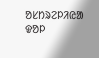ᱚᱥᱴᱨᱮᱞᱤᱭᱟ ᱫᱚᱞ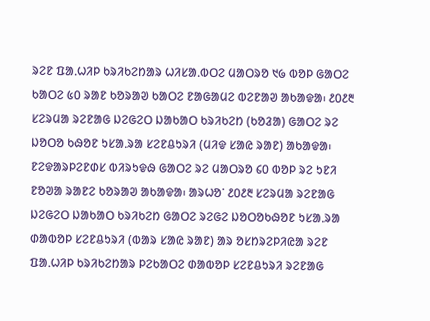ᱨᱮᱱ ᱯᱟᱹᱦᱤᱞ ᱠᱨᱤᱠᱮᱴᱟᱨ ᱦᱤᱥᱟᱹᱵᱛᱮ ᱢᱟᱛᱨᱚ ᱑᱙ ᱵᱚᱞ ᱜᱟᱛᱮ ᱠᱟᱛᱮ ᱕᱐ ᱨᱟᱱ ᱠᱚᱨᱟᱣ ᱠᱟᱛᱮ ᱱᱟᱜᱟᱢᱮ ᱵᱮᱱᱟᱣ ᱟᱠᱟᱫᱟ᱾ ᱒᱐᱒᱓ ᱥᱮᱨᱢᱟ ᱨᱮᱱᱟᱜ ᱡᱮᱜᱮᱛ ᱡᱟᱠᱟᱛ ᱠᱨᱤᱠᱮᱴ (ᱠᱚᱲᱟ) ᱜᱟᱛᱮ ᱨᱮ ᱡᱚᱛᱚ ᱠᱷᱚᱱ ᱩᱥᱟᱹᱨᱟ ᱥᱮᱱᱪᱩᱨᱤ (ᱢᱤᱫ ᱥᱟᱭ ᱨᱟᱱ) ᱟᱠᱟᱫᱟ᱾ ᱱᱮᱫᱟᱨᱞᱮᱱᱰᱥ ᱵᱤᱨᱩᱫᱷ ᱜᱟᱛᱮ ᱨᱮ ᱢᱟᱛᱨᱚ ᱔᱐ ᱵᱚᱞ ᱨᱮ ᱩᱱᱤ ᱱᱚᱣᱟ ᱨᱟᱱᱮ ᱠᱚᱨᱟᱣ ᱟᱠᱟᱫᱟ᱾ ᱟᱨᱦᱚᱸ ᱒᱐᱒᱓ ᱥᱮᱨᱢᱟ ᱨᱮᱱᱟᱜ ᱡᱮᱜᱮᱛ ᱡᱟᱠᱟᱛ ᱠᱨᱤᱠᱮᱴ ᱜᱟᱛᱮ ᱨᱮᱜᱮ ᱡᱚᱛᱚᱠᱷᱚᱱ ᱩᱥᱟᱹᱨᱟ ᱰᱟᱵᱚᱞ ᱥᱮᱱᱪᱩᱨᱤ (ᱵᱟᱨ ᱥᱟᱭ ᱨᱟᱱ) ᱟᱨ ᱚᱥᱴᱨᱮᱞᱤᱭᱟ ᱨᱮᱱ ᱯᱟᱹᱦᱤᱞ ᱠᱨᱤᱠᱮᱴᱟᱨ ᱞᱮᱠᱟᱛᱮ ᱰᱟᱵᱚᱞ ᱥᱮᱱᱪᱩᱨᱤ ᱨᱮᱱᱟᱜ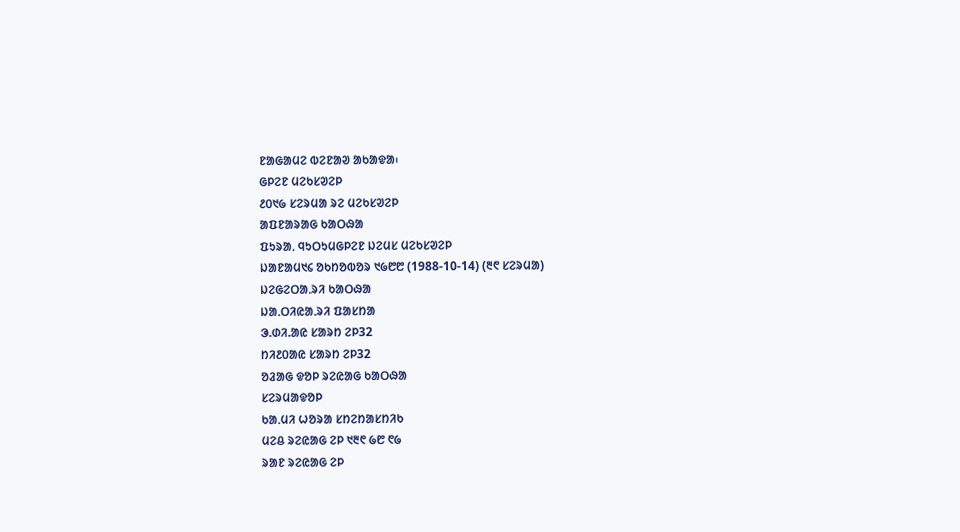ᱱᱟᱜᱟᱢᱮ ᱵᱮᱱᱟᱣ ᱟᱠᱟᱫᱟ᱾
ᱜᱞᱮᱱ ᱢᱮᱠᱥᱣᱮᱞ
᱒᱐᱑᱙ ᱥᱮᱨᱢᱟ ᱨᱮ ᱢᱮᱠᱥᱣᱮᱞ
ᱟᱯᱱᱟᱨᱟᱜ ᱠᱟᱛᱷᱟ
ᱯᱩᱨᱟᱹ ᱧᱩᱛᱩᱢᱜᱞᱮᱱ ᱡᱮᱢᱥ ᱢᱮᱠᱥᱣᱮᱞ
ᱡᱟᱱᱟᱢ᱑᱔ ᱚᱠᱴᱚᱵᱚᱨ ᱑᱙᱘᱘ (1988-10-14) (᱓᱖ ᱥᱮᱨᱢᱟ)
ᱡᱮᱜᱮᱛᱟᱹᱨᱤ ᱠᱟᱛᱷᱟ
ᱡᱟᱹᱛᱤᱭᱟᱹᱨᱤ ᱯᱟᱥᱴᱟ
ᱳ.ᱰᱤ.ᱟᱭ ᱥᱟᱨᱴ ᱮᱞ32
ᱴᱤ᱒᱐ᱟᱭ ᱥᱟᱨᱴ ᱮᱞ32
ᱚᱲᱟᱜ ᱫᱚᱞ ᱨᱮᱭᱟᱜ ᱠᱟᱛᱷᱟ
ᱥᱮᱨᱢᱟᱫᱚᱞ
ᱠᱟᱹᱢᱤ ᱦᱚᱨᱟ ᱥᱴᱮᱴᱟᱥᱴᱤᱠ
ᱢᱮᱪ ᱨᱮᱭᱟᱜ ᱮᱞ ᱑᱓᱖ ᱙᱘ ᱖᱙
ᱨᱟᱱ ᱨᱮᱭᱟᱜ ᱮᱞ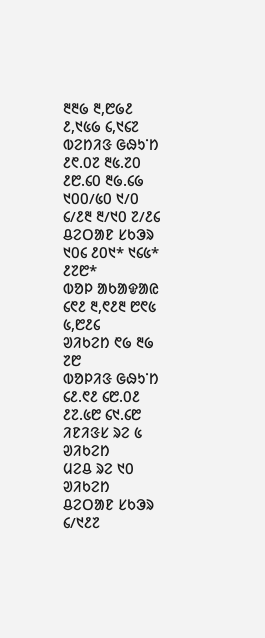᱓᱓᱙ ᱓,᱘᱙᱒ ᱒,᱑᱕᱙ ᱔,᱑᱔᱗
ᱵᱮᱴᱤᱝ ᱜᱷᱩᱸᱴ ᱒᱖.᱐᱗ ᱓᱕.᱗᱐ ᱒᱘.᱔᱐ ᱓᱙.᱔᱙
᱑᱐᱐/᱕᱐ ᱑/᱐ ᱔/᱒᱓ ᱓/᱑᱐ ᱗/᱒᱔
ᱪᱮᱛᱟᱱ ᱥᱠᱳᱨ ᱑᱐᱔ ᱒᱐᱑* ᱑᱔᱕* ᱒᱗᱘*
ᱵᱚᱞ ᱟᱠᱟᱫᱟᱭ ᱔᱖᱒ ᱓,᱖᱒᱓ ᱘᱖᱕ ᱕,᱘᱒᱔
ᱣᱤᱠᱮᱴ ᱖᱙ ᱓᱙ ᱗᱘
ᱵᱚᱞᱤᱝ ᱜᱷᱩᱸᱴ ᱔᱒.᱖᱒ ᱔᱘.᱐᱒ ᱒᱗.᱕᱘ ᱔᱑.᱔᱘
ᱤᱱᱤᱝᱥ ᱨᱮ ᱕ ᱣᱤᱠᱮᱴ
ᱢᱮᱪ ᱨᱮ ᱑᱐ ᱣᱤᱠᱮᱴ
ᱪᱮᱛᱟᱱ ᱥᱠᱳᱨ ᱔/᱑᱒᱗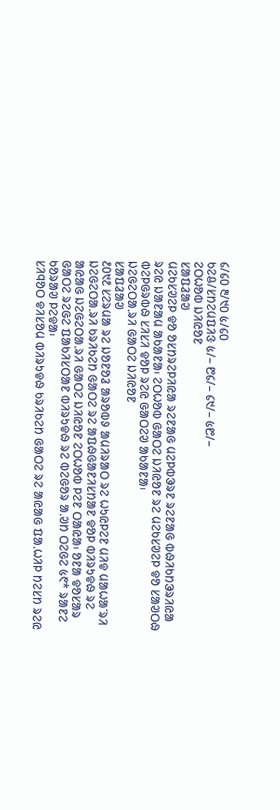᱔/᱔᱐ ᱓/᱑᱐ ᱕/᱔᱐
ᱠᱮᱪ/ᱥᱴᱮᱢᱯᱤᱝ ᱕/– ᱘᱔/– ᱔᱑/– ᱕᱘/–
ᱮᱛᱦᱚᱵ ᱡᱤᱭᱚᱱ
ᱥᱟᱯᱲᱟᱣ
ᱢᱮᱠᱥᱣᱮᱞ ᱫᱚ ᱚᱥᱴᱨᱮᱞᱤᱭᱟ ᱨᱮᱱᱟᱜ ᱢᱮᱞᱵᱳᱨᱱ ᱨᱮᱱᱟᱜ ᱵᱷᱤᱠᱴᱳᱨᱤᱭᱟ ᱨᱮᱭ ᱡᱟᱱᱟᱢ ᱟᱠᱟᱱᱟ᱾ ᱮᱛᱦᱚᱵ ᱜᱟᱛᱮ ᱡᱤᱭᱚᱱ ᱨᱮ ᱢᱮᱠᱥᱣᱮᱞ ᱫᱚ ᱥᱟᱣᱛᱷ ᱵᱮᱞᱜᱨᱵᱷ ᱥᱤᱥᱤ ᱫᱚᱞ ᱨᱮᱭ ᱜᱟᱛᱮᱣ ᱟᱠᱟᱱᱟ᱾
ᱡᱮᱜᱮᱛᱟᱹᱨᱤ ᱜᱟᱛᱮ ᱡᱤᱭᱚᱱ
ᱥᱟᱯᱲᱟᱣ
᱒᱐᱑᱒ ᱥᱮᱨᱢᱟ ᱨᱮ ᱡᱚᱱᱚᱲ ᱟᱨᱚᱵᱽ ᱟᱢᱤᱨᱟᱛ ᱨᱮ ᱦᱩᱭᱞᱮᱱ ᱢᱤᱫ ᱢᱟᱦᱟᱸᱨᱤ ᱡᱮᱜᱮᱛᱟᱹᱨᱤ ᱠᱨᱤᱠᱮᱴ ᱜᱟᱛᱮ ᱨᱮ ᱟᱯᱷᱜᱟᱱᱤᱥᱴᱟᱱ ᱫᱚᱞ ᱵᱤᱨᱩᱫᱷ ᱨᱮ ᱟᱭᱟᱜ ᱡᱮᱜᱮᱛᱟᱹᱨᱤ ᱜᱟᱛᱮ ᱡᱤᱭᱚᱱ ᱮᱛᱦᱚᱵ ᱞᱮᱱ ᱛᱟᱭᱟ᱾ ᱚᱱᱟ ᱫᱚᱥᱟᱨ ᱜᱟᱛᱮ ᱨᱮᱜᱮ ᱯᱟᱠᱤᱥᱛᱟᱱ ᱵᱤᱨᱩᱫᱷ ᱨᱮ ᱵᱮᱜᱚᱨ ᱟᱹᱣᱴ ᱛᱮᱜᱮ ᱕᱖* ᱨᱟᱱᱮ ᱠᱚᱨᱟᱣ ᱞᱮᱫᱟ᱾
ᱥᱤᱧᱚᱛ ᱫᱤᱥᱚᱢ ᱵᱤᱨᱩᱫᱷ ᱠᱨᱤᱠᱮᱴ ᱜᱟᱛᱮ ᱨᱮ ᱟᱭᱟᱜ ᱯᱟᱹᱦᱤᱞ ᱴᱮᱥᱴ ᱨᱮᱭ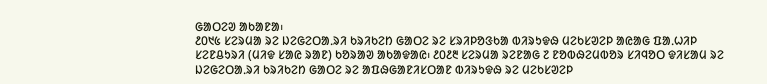ᱜᱟᱛᱮᱣ ᱟᱠᱟᱱᱟ᱾
᱒᱐᱑᱕ ᱥᱮᱨᱢᱟ ᱨᱮ ᱡᱮᱜᱮᱛᱟᱹᱨᱤ ᱠᱨᱤᱠᱮᱴ ᱜᱟᱛᱮ ᱨᱮ ᱥᱨᱤᱞᱚᱝᱠᱟ ᱵᱤᱨᱩᱫᱷ ᱢᱮᱠᱥᱣᱮᱞ ᱟᱭᱟᱜ ᱯᱟᱹᱦᱤᱞ ᱥᱮᱱᱪᱩᱨᱤ (ᱢᱤᱫ ᱥᱟᱭ ᱨᱟᱱ) ᱠᱚᱨᱟᱣ ᱟᱠᱟᱫᱟᱭ᱾ ᱒᱐᱒᱓ ᱥᱮᱨᱢᱟ ᱨᱮᱱᱟᱜ ᱗ ᱱᱚᱵᱷᱮᱢᱵᱚᱨ ᱥᱤᱧᱚᱛ ᱫᱤᱥᱟᱢ ᱨᱮ ᱡᱮᱜᱮᱛᱟᱹᱨᱤ ᱠᱨᱤᱠᱮᱴ ᱜᱟᱛᱮ ᱨᱮ ᱟᱯᱷᱜᱟᱱᱤᱥᱛᱟᱱ ᱵᱤᱨᱩᱫᱷ ᱨᱮ ᱢᱮᱠᱥᱣᱮᱞ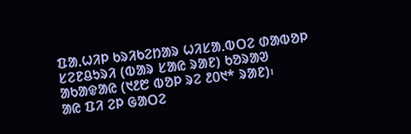ᱯᱟᱹᱦᱤᱞ ᱠᱨᱤᱠᱮᱴᱟᱨ ᱦᱤᱥᱟᱹᱵᱛᱮ ᱰᱟᱵᱚᱞ ᱥᱮᱱᱪᱩᱨᱤ (ᱵᱟᱨ ᱥᱟᱭ ᱨᱟᱱ) ᱠᱚᱨᱟᱣ ᱟᱠᱟᱫᱟᱭ (᱑᱒᱘ ᱵᱚᱞ ᱨᱮ ᱒᱐᱑* ᱨᱟᱱ)᱾
ᱟᱭ ᱯᱤ ᱮᱞ ᱜᱟᱛᱮ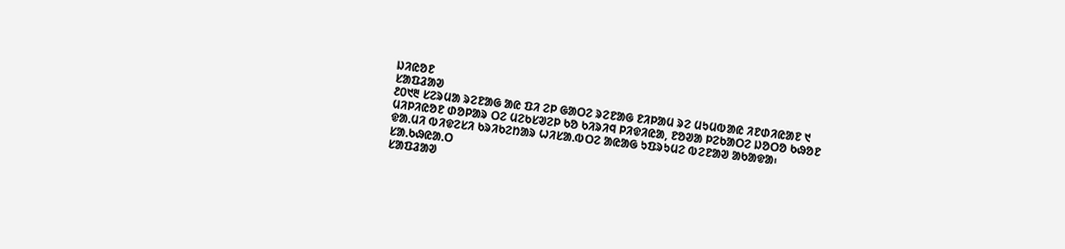ᱡᱤᱭᱚᱱ
ᱥᱟᱯᱲᱟᱣ
᱒᱐᱑᱓ ᱥᱮᱨᱢᱟ ᱨᱮᱱᱟᱜ ᱟᱭ ᱯᱤ ᱮᱞ ᱜᱟᱛᱮ ᱨᱮᱱᱟᱜ ᱱᱤᱞᱟᱢ ᱨᱮ ᱢᱩᱢᱵᱟᱭ ᱤᱱᱰᱤᱭᱟᱱ ᱑ ᱢᱤᱞᱤᱭᱚᱱ ᱰᱚᱞᱟᱨ ᱛᱮ ᱢᱮᱠᱥᱣᱮᱞ ᱠᱚ ᱠᱤᱨᱤᱧ ᱞᱤᱫᱤᱭᱟ, ᱱᱚᱣᱟ ᱞᱮᱠᱟᱛᱮ ᱡᱚᱛᱚ ᱠᱷᱚᱱ ᱫᱟᱹᱢᱤ ᱵᱤᱫᱮᱥᱤ ᱠᱨᱤᱠᱮᱴᱟᱨ ᱦᱤᱥᱟᱹᱵᱛᱮ ᱟᱭᱟᱜ ᱩᱯᱨᱩᱢᱮ ᱵᱮᱱᱟᱣ ᱟᱠᱟᱫᱟ᱾
ᱥᱟᱹᱠᱷᱭᱟᱹᱛ
ᱥᱟᱯᱲᱟᱣ